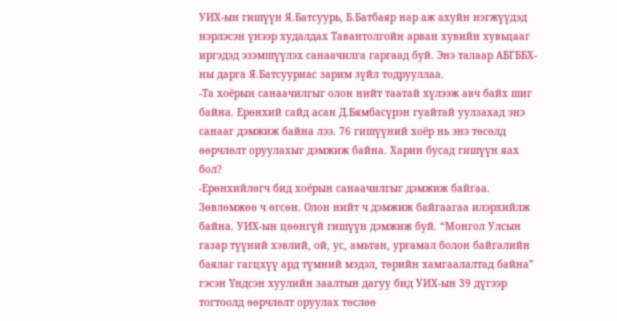УИХ-ын гишүүн Я.Батсуурь, Б.Батбаяр нар аж ахуйн нэгжүүдэд нэрлэсэн үнээр худалдах Тавантолгойн арван хувийн хувьцааг иргэдэд эзэмшүүлэх санаачилга гаргаад буй. Энэ талаар АБГББХ-ны дарга Я.Батсууриас зарим зүйл тодрууллаа.
-Та хоёрын санаачилгыг олон нийт таатай хүлээж авч байх шиг байна. Ерөнхий сайд асан Д.Бямбасүрэн гуайтай уулзахад энэ санааг дэмжиж байна лээ. 76 гишүүний хоёр нь энэ төсөлд өөрчлөлт оруулахыг дэмжиж байна. Харин бусад гишүүн яах бол?
-Ерөнхийлөгч бид хоёрын санаачилгыг дэмжиж байгаа. Зөвлөмжөө ч өгсөн. Олон нийт ч дэмжиж байгаагаа илэрхийлж байна. УИХ-ын цөөнгүй гишүүн дэмжиж буй. “Монгол Улсын газар түүний хэвлий, ой, ус, амьтан, ургамал болон байгалийн баялаг гагцхүү ард түмний мэдэл, төрийн хамгаалалтад байна” гэсэн Үндсэн хуулийн заалтын дагуу бид УИХ-ын 39 дүгээр тогтоолд өөрчлөлт оруулах төслөө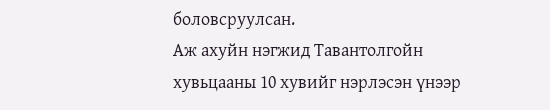боловсруулсан.
Аж ахуйн нэгжид Тавантолгойн хувьцааны 10 хувийг нэрлэсэн үнээр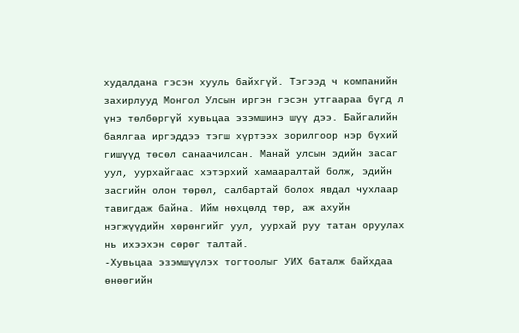худалдана гэсэн хууль байхгүй. Тэгээд ч компанийн захирлууд Монгол Улсын иргэн гэсэн утгаараа бүгд л үнэ төлбөргүй хувьцаа эзэмшинэ шүү дээ. Байгалийн баялгаа иргэддээ тэгш хүртээх зорилгоор нэр бүхий гишүүд төсөл санаачилсан. Манай улсын эдийн засаг уул, уурхайгаас хэтэрхий хамааралтай болж, эдийн засгийн олон төрөл, салбартай болох явдал чухлаар тавигдаж байна. Ийм нөхцөлд төр, аж ахуйн нэгжүүдийн хөрөнгийг уул, уурхай руу татан оруулах нь ихээхэн сөрөг талтай.
-Хувьцаа эзэмшүүлэх тогтоолыг УИХ баталж байхдаа өнөөгийн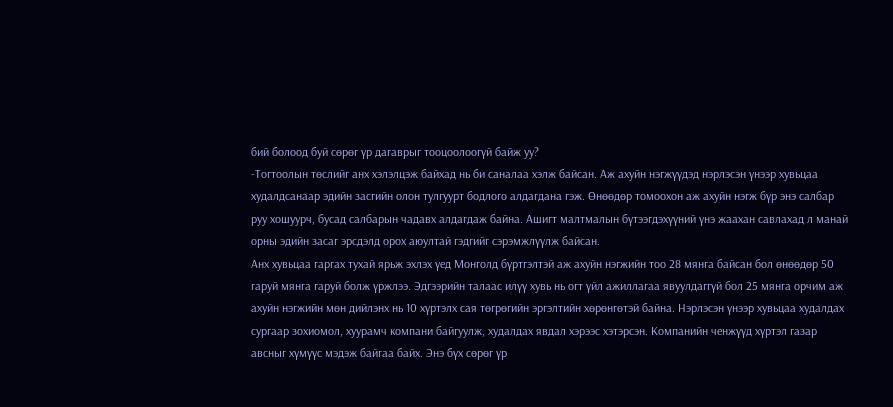бий болоод буй сөрөг үр дагаврыг тооцоолоогүй байж уу?
-Тогтоолын төслийг анх хэлэлцэж байхад нь би саналаа хэлж байсан. Аж ахуйн нэгжүүдэд нэрлэсэн үнээр хувьцаа худалдсанаар эдийн засгийн олон тулгуурт бодлого алдагдана гэж. Өнөөдөр томоохон аж ахуйн нэгж бүр энэ салбар руу хошуурч, бусад салбарын чадавх алдагдаж байна. Ашигт малтмалын бүтээгдэхүүний үнэ жаахан савлахад л манай орны эдийн засаг эрсдэлд орох аюултай гэдгийг сэрэмжлүүлж байсан.
Анх хувьцаа гаргах тухай ярьж эхлэх үед Монголд бүртгэлтэй аж ахуйн нэгжийн тоо 28 мянга байсан бол өнөөдөр 50 гаруй мянга гаруй болж үржлээ. Эдгээрийн талаас илүү хувь нь огт үйл ажиллагаа явуулдаггүй бол 25 мянга орчим аж ахуйн нэгжийн мөн дийлэнх нь 10 хүртэлх сая төгрөгийн эргэлтийн хөрөнгөтэй байна. Нэрлэсэн үнээр хувьцаа худалдах сургаар зохиомол, хуурамч компани байгуулж, худалдах явдал хэрээс хэтэрсэн. Компанийн ченжүүд хүртэл газар авсныг хүмүүс мэдэж байгаа байх. Энэ бүх сөрөг үр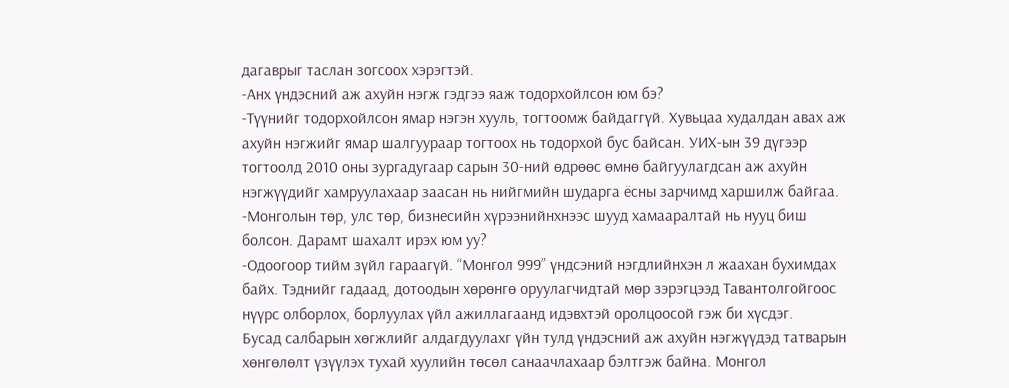дагаврыг таслан зогсоох хэрэгтэй.
-Анх үндэсний аж ахуйн нэгж гэдгээ яаж тодорхойлсон юм бэ?
-Түүнийг тодорхойлсон ямар нэгэн хууль, тогтоомж байдаггүй. Хувьцаа худалдан авах аж ахуйн нэгжийг ямар шалгуураар тогтоох нь тодорхой бус байсан. УИХ-ын 39 дүгээр тогтоолд 2010 оны зургадугаар сарын 30-ний өдрөөс өмнө байгуулагдсан аж ахуйн нэгжүүдийг хамруулахаар заасан нь нийгмийн шударга ёсны зарчимд харшилж байгаа.
-Монголын төр, улс төр, бизнесийн хүрээнийнхнээс шууд хамааралтай нь нууц биш болсон. Дарамт шахалт ирэх юм уу?
-Одоогоор тийм зүйл гараагүй. “Монгол 999” үндсэний нэгдлийнхэн л жаахан бухимдах байх. Тэднийг гадаад, дотоодын хөрөнгө оруулагчидтай мөр зэрэгцээд Тавантолгойгоос нүүрс олборлох, борлуулах үйл ажиллагаанд идэвхтэй оролцоосой гэж би хүсдэг.
Бусад салбарын хөгжлийг алдагдуулахг үйн тулд үндэсний аж ахуйн нэгжүүдэд татварын хөнгөлөлт үзүүлэх тухай хуулийн төсөл санаачлахаар бэлтгэж байна. Монгол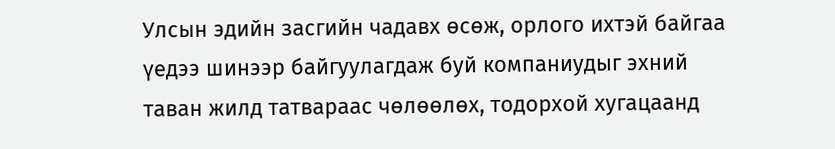Улсын эдийн засгийн чадавх өсөж, орлого ихтэй байгаа үедээ шинээр байгуулагдаж буй компаниудыг эхний таван жилд татвараас чөлөөлөх, тодорхой хугацаанд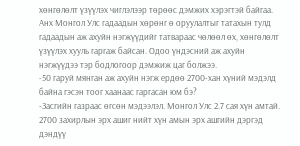хөнгөлөлт үзүүлэх чиглэлээр төрөөс дэмжих хэрэгтэй байгаа. Анх Монгол Улс гадаадын хөрөнг ө оруулалтыг татахын тулд гадаадын аж ахуйн нэгжүүдийг татвараас чөлөөл өх, хөнгөлөлт үзүүлэх хууль гаргаж байсан. Одоо үндэсний аж ахуйн нэгжүүдээ тэр бодлогоор дэмжиж цаг болжээ.
-50 гаруй мянган аж ахуйн нэгж ердөө 2700-хан хүний мэдэлд байна гэсэн тоог хаанаас гаргасан юм бэ?
-Засгийн газраас өгсөн мэдээлэл. Монгол Улс 2.7 сая хүн амтай. 2700 захирлын эрх ашиг нийт хүн амын эрх ашгийн дэргэд дэндүү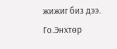жижиг биз дээ.
Го.Энхтөр